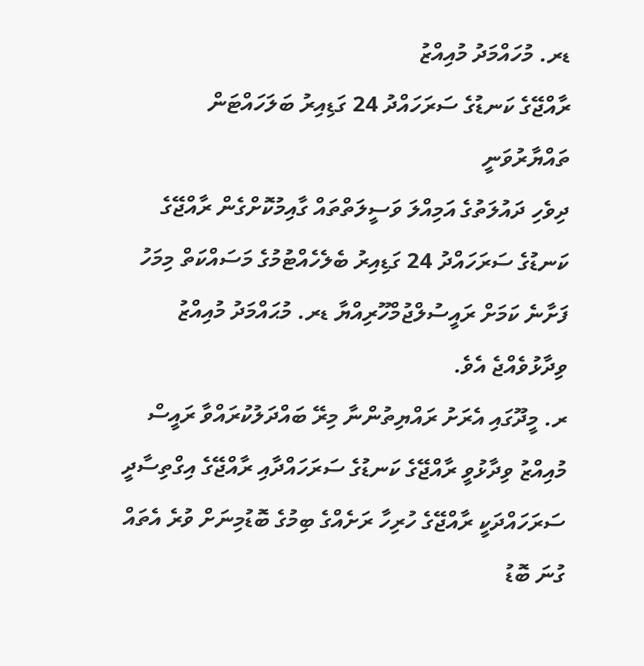ޑރ. މުހައްމަދު މުއިއްޒު
ރާއްޖޭގެ ކަނޑުގެ ސަރަހައްދު 24 ގަޑިއިރު ބަލަހައްޓަން ތައްޔާރުވަނީ
ދިވެހި ދައުލަތުގެ އަމިއްލަ ވަސީލަތްތައް ގާއިމުކޮށްގެން ރާއްޖޭގެ ކަނޑުގެ ސަރަހައްދު 24 ގަޑިއިރު ބެލެހެއްޓުމުގެ މަސައްކަތް މިމަހު ފަށާނެ ކަމަށް ރައީސުލްޖުމްހޫރިއްޔާ ޑރ. މުޙައްމަދު މުއިއްޒު ވިދާޅުވެއްޖެ އެވެ.
ރ. މީދޫގައި އެރަށު ރައްޔިތުންނާ މިރޭ ބައްދަލުކުރައްވާ ރައީސް މުއިއްޒު ވިދާޅުވީ ރާއްޖޭގެ ކަނޑުގެ ސަރަހައްދާއި ރާއްޖޭގެ އިގްތިސާދީ ސަރަހައްދަކީ ރާއްޖޭގެ ހުރިހާ ރަށެއްގެ ބިމުގެ ބޮޑުމިނަށް ވުރެ އެތައް ގުނަ ބޮޑު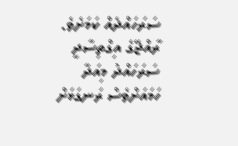ސަރަހައްދެއް ކަމަށެވެ. ރާއްޖޭގެ އިގްތިސާދީ ސަރަހައްދު މިއަދާ ހަމައަށްވެސް ރަނގަޅަށް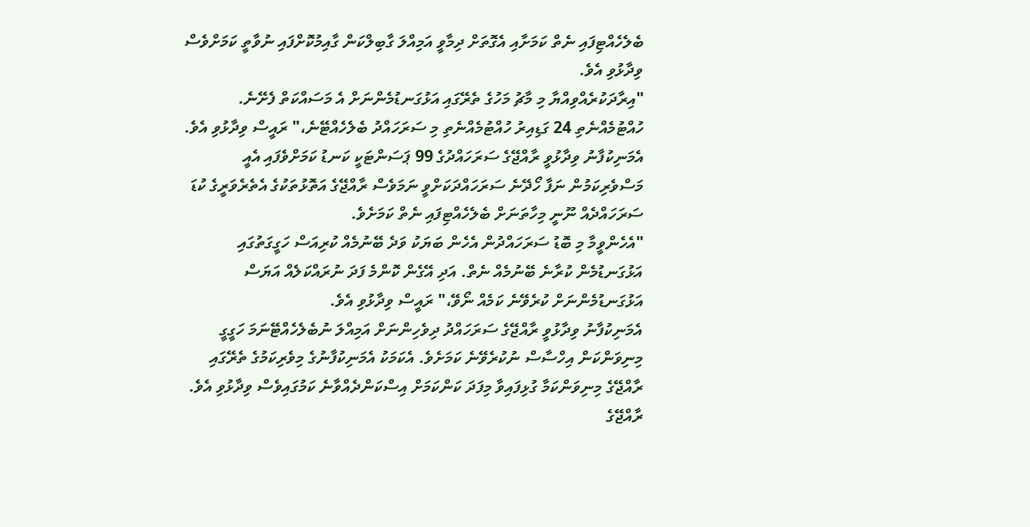ބެލެހެއްޓިފައި ނެތް ކަމަށާއި އެގޮތަށް ދިމާވީ އަމިއްލަ ގާބިލްކަން ގާއިމުކޮށްފައި ނުވާތީ ކަމަށްވެސް ވިދާޅުވި އެވެ.
"އިރާދަކުރެއްވިއްޔާ މި މާޗު މަހުގެ ތެރޭގައި އަޅުގަނޑުމެންނަށް އެ މަސައްކަތް ފެށޭނެ. ހުއްޓުމެއްނެތި 24 ގަޑިއިރު ހުއްޓުމެއްނެތި މި ސަރަހައްދު ބެލެހެއްޓޭނެ،" ރައީސް ވިދާޅުވި އެވެ.
އެމަނިކުފާނު ވިދާޅުވީ ރާއްޖޭގެ ސަރަހައްދުގެ 99 ޕަސަންޓަކީ ކަނޑު ކަމަށްވެފައި އެއީ މަސްވެރިކަމުން ނަފާ ހޯދޭނެ ސަރަހައްދަކަށްވީ ނަމަވެސް ރާއްޖޭގެ އަތޮޅުތަކުގެ އެތެރެވަރީގެ ކުޑަ ސަރަހައްދެއް ނޫނީ މިހާތަނަށް ބެލެހެއްޓިފައި ނެތް ކަމަށެވެ.
"އެހެންވީމާ މި ބޮޑު ސަރަހައްދުން އެހެން ބަޔަކު ވަދެ ބޭނުމެއް ކުރިއަސް ހަގީގަތުގައި އަޅުގަނޑުމެން ކުރާނެ ބޭނުމެއް ނެތް. އަދި އޭގެން ކޮންމެ ފަދަ ނުރައްކަލެއް އަޔަސް އަޅުގަނޑުމެންނަށް ކުރެވޭނެ ކަމެއް ނޯވޭ،" ރައީސް ވިދާޅުވި އެވެ.
އެމަނިކުފާނު ވިދާޅުވީ ރާއްޖޭގެ ސަރަހައްދު ދިވެހިންނަށް އަމިއްލަ ނުބެލެހެއްޓޭނަމަ ހަގީގީ މިނިވަންކަން އިހްސާސް ނުކުރެވޭނެ ކަމަށެވެ. އެކަމަކު އެމަނިކުފާނުގެ މިވެރިކަމުގެ ތެރޭގައި ރާއްޖޭގެ މިނިވަންކަމާ ގުޅިފައިވާ މިފަދަ ކަންކަމަށް އިސްކަންދެއްވާނެ ކަމުގައިވެސް ވިދާޅުވި އެވެ.
ރާއްޖޭގެ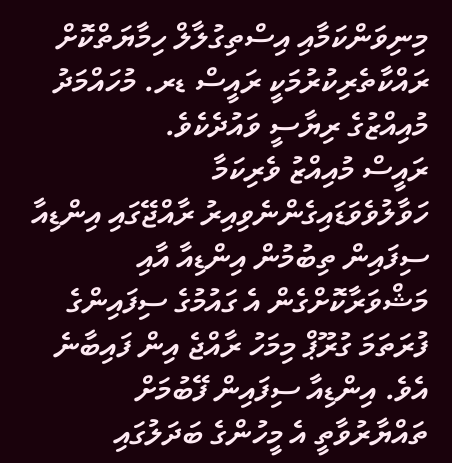މިނިވަންކަމާއި އިސްތިގުލާލް ހިމާޔަތްކޮށް ރައްކާތެރިކުރުމަކީ ރައީސް ޑރ. މުހައްމަދު މުއިއްޒުގެ ރިޔާސީ ވައުދެކެވެ.
ރައީސް މުއިއްޒު ވެރިކަމާ ހަވާލުވެވަޑައިގެންނެވިއިރު ރާއްޖޭގައި އިންޑިއާ ސިފައިން ތިބުމުން އިންޑިއާ އާއި މަޝްވަރާކޮށްގެން އެ ގައުމުގެ ސިފައިންގެ ފުރަތަމަ ގުރޫޕް މިމަހު ރާއްޖެ އިން ފައިބާނެ އެވެ. އިންޑިއާ ސިފައިން ފޭބުމަށް ތައްޔާރުވާތީ އެ މީހުންގެ ބަދަލުގައި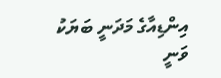އިންޑިއާގެ މަދަނީ ބަޔަކު ވަނީ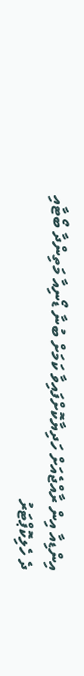އިންޑިއާ އިން ރާއްޖެއަށް ހަދިޔާކޮށްފައިވާ ކަމަށް ބުނާ ޑޯނިއާ މަތިންދާ ބޯޓާއި ދެ ހެލިކޮޕްޓަރު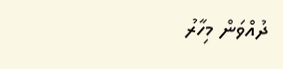ދުއްވަން މިހާރު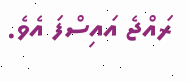ރައްޖެ އައިސްފަ އެވެ.